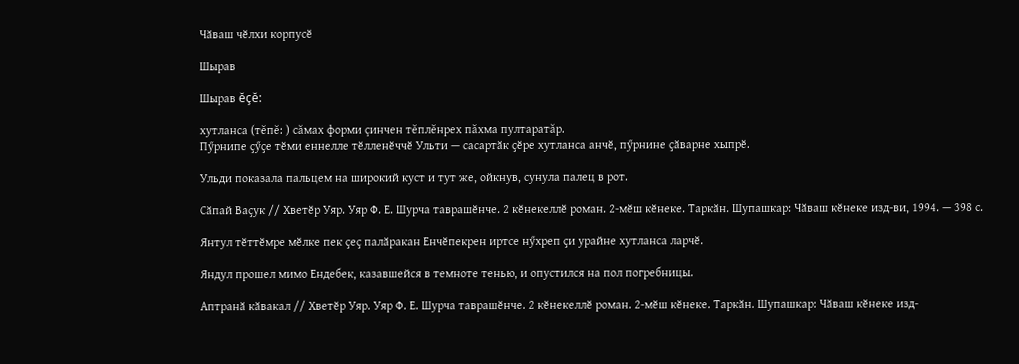Чӑваш чӗлхи корпусӗ

Шырав

Шырав ĕçĕ:

хутланса (тĕпĕ: ) сăмах форми çинчен тĕплĕнрех пăхма пултаратăр.
Пӳрнипе ҫӳҫе тӗми еннелле тӗлленӗччӗ Ульти — сасартӑк ҫӗре хутланса анчӗ, пӳрнине ҫӑварне хыпрӗ.

Ульди показала пальцем на широкий куст и тут же, ойкнув, сунула палец в рот.

Сӑпай Ваҫук // Хветӗр Уяр. Уяр Ф. Е. Шурча таврашӗнче. 2 кӗнекеллӗ роман. 2-мӗш кӗнеке. Таркӑн. Шупашкар: Чӑваш кӗнеке изд-ви, 1994. — 398 с.

Янтул тӗттӗмре мӗлке пек ҫеҫ палӑракан Енчӗпекрен иртсе нӳхреп ҫи урайне хутланса ларчӗ.

Яндул прошел мимо Ендебек, казавшейся в темноте тенью, и опустился на пол погребницы.

Аптранӑ кӑвакал // Хветӗр Уяр. Уяр Ф. Е. Шурча таврашӗнче. 2 кӗнекеллӗ роман. 2-мӗш кӗнеке. Таркӑн. Шупашкар: Чӑваш кӗнеке изд-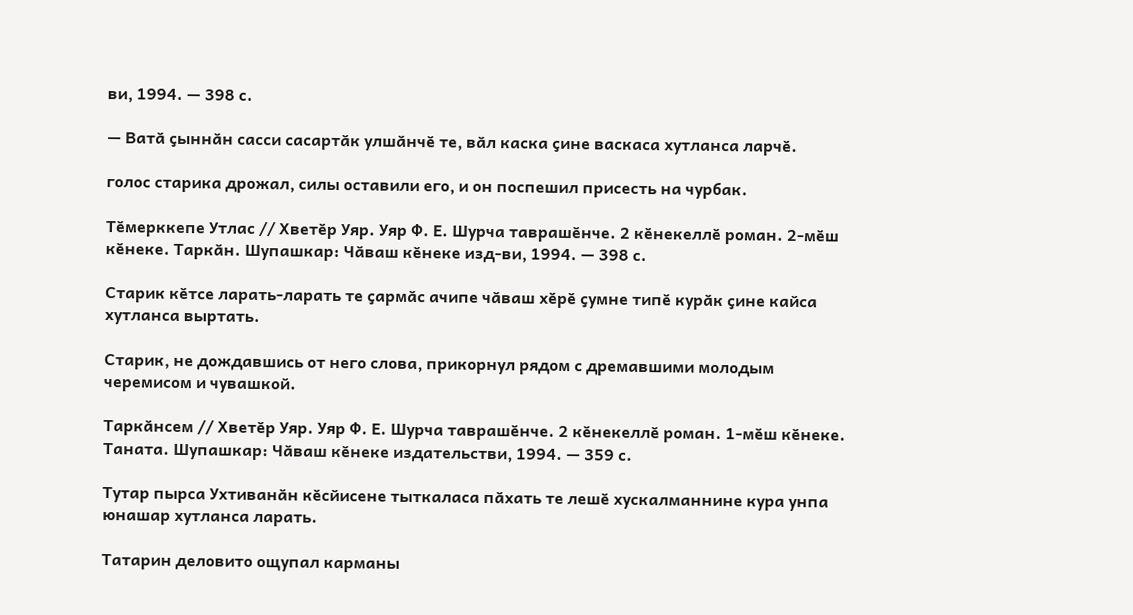ви, 1994. — 398 с.

— Ватӑ ҫыннӑн сасси сасартӑк улшӑнчӗ те, вӑл каска ҫине васкаса хутланса ларчӗ.

голос старика дрожал, силы оставили его, и он поспешил присесть на чурбак.

Тӗмерккепе Утлас // Хветӗр Уяр. Уяр Ф. Е. Шурча таврашӗнче. 2 кӗнекеллӗ роман. 2-мӗш кӗнеке. Таркӑн. Шупашкар: Чӑваш кӗнеке изд-ви, 1994. — 398 с.

Старик кӗтсе ларать-ларать те ҫармӑс ачипе чӑваш хӗрӗ ҫумне типӗ курӑк ҫине кайса хутланса выртать.

Старик, не дождавшись от него слова, прикорнул рядом с дремавшими молодым черемисом и чувашкой.

Таркӑнсем // Хветӗр Уяр. Уяр Ф. Е. Шурча таврашӗнче. 2 кӗнекеллӗ роман. 1-мӗш кӗнеке. Таната. Шупашкар: Чӑваш кӗнеке издательстви, 1994. — 359 с.

Тутар пырса Ухтиванӑн кӗсйисене тыткаласа пӑхать те лешӗ хускалманнине кура унпа юнашар хутланса ларать.

Татарин деловито ощупал карманы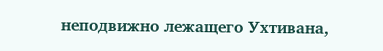неподвижно лежащего Ухтивана,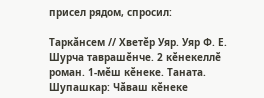присел рядом, спросил:

Таркӑнсем // Хветӗр Уяр. Уяр Ф. Е. Шурча таврашӗнче. 2 кӗнекеллӗ роман. 1-мӗш кӗнеке. Таната. Шупашкар: Чӑваш кӗнеке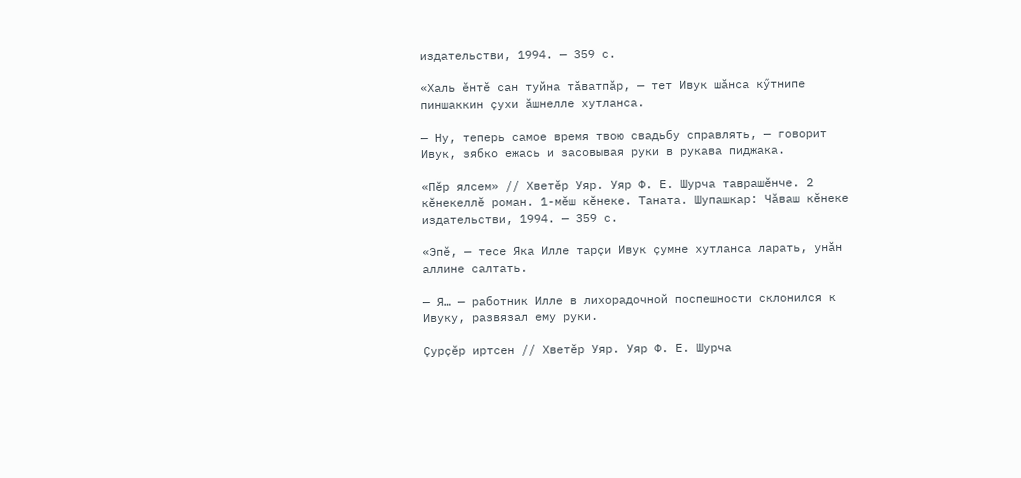издательстви, 1994. — 359 с.

«Халь ӗнтӗ сан туйна тӑватпӑр, — тет Ивук шӑнса кӳтнипе пиншаккин ҫухи ӑшнелле хутланса.

— Ну, теперь самое время твою свадьбу справлять, — говорит Ивук, зябко ежась и засовывая руки в рукава пиджака.

«Пӗр ялсем» // Хветӗр Уяр. Уяр Ф. Е. Шурча таврашӗнче. 2 кӗнекеллӗ роман. 1-мӗш кӗнеке. Таната. Шупашкар: Чӑваш кӗнеке издательстви, 1994. — 359 с.

«Эпӗ, — тесе Яка Илле тарҫи Ивук ҫумне хутланса ларать, унӑн аллине салтать.

— Я… — работник Илле в лихорадочной поспешности склонился к Ивуку, развязал ему руки.

Ҫурҫӗр иртсен // Хветӗр Уяр. Уяр Ф. Е. Шурча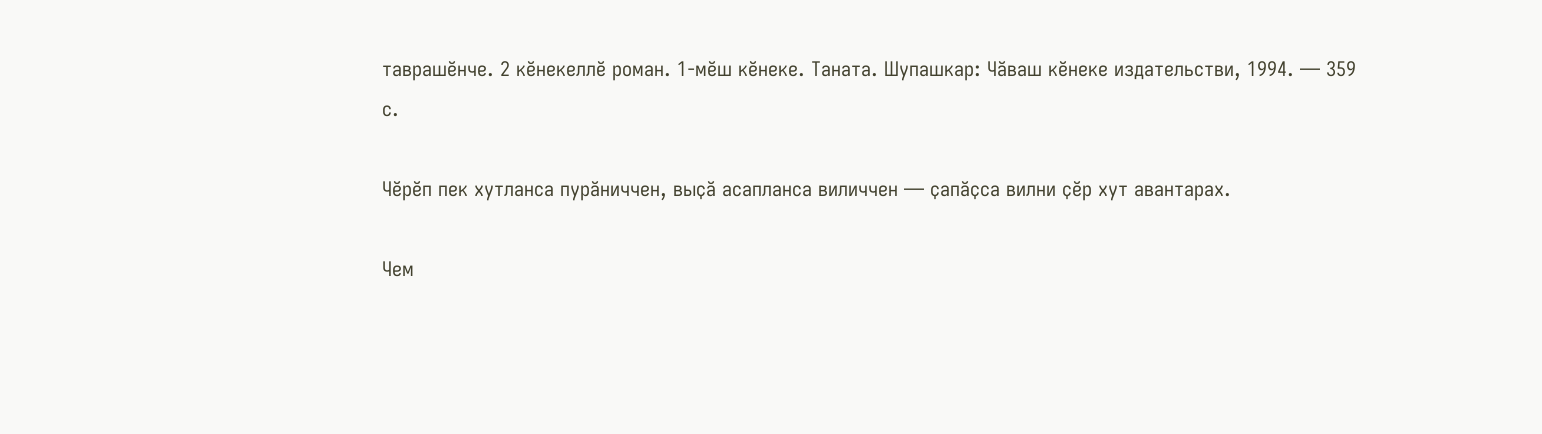таврашӗнче. 2 кӗнекеллӗ роман. 1-мӗш кӗнеке. Таната. Шупашкар: Чӑваш кӗнеке издательстви, 1994. — 359 с.

Чӗрӗп пек хутланса пурӑниччен, выҫӑ асапланса виличчен — ҫапӑҫса вилни ҫӗр хут авантарах.

Чем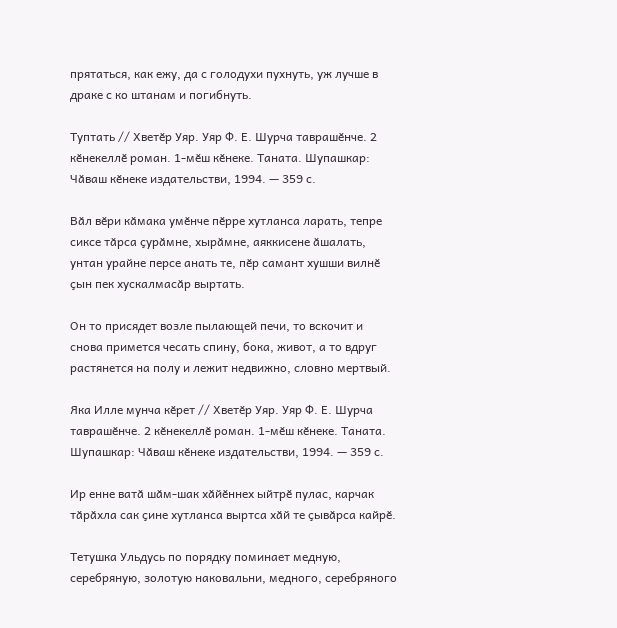прятаться, как ежу, да с голодухи пухнуть, уж лучше в драке с ко штанам и погибнуть.

Туптать // Хветӗр Уяр. Уяр Ф. Е. Шурча таврашӗнче. 2 кӗнекеллӗ роман. 1-мӗш кӗнеке. Таната. Шупашкар: Чӑваш кӗнеке издательстви, 1994. — 359 с.

Вӑл вӗри кӑмака умӗнче пӗрре хутланса ларать, тепре сиксе тӑрса ҫурӑмне, хырӑмне, аяккисене ӑшалать, унтан урайне персе анать те, пӗр самант хушши вилнӗ ҫын пек хускалмасӑр выртать.

Он то присядет возле пылающей печи, то вскочит и снова примется чесать спину, бока, живот, а то вдруг растянется на полу и лежит недвижно, словно мертвый.

Яка Илле мунча кӗрет // Хветӗр Уяр. Уяр Ф. Е. Шурча таврашӗнче. 2 кӗнекеллӗ роман. 1-мӗш кӗнеке. Таната. Шупашкар: Чӑваш кӗнеке издательстви, 1994. — 359 с.

Ир енне ватӑ шӑм-шак хӑйӗннех ыйтрӗ пулас, карчак тӑрӑхла сак ҫине хутланса выртса хӑй те ҫывӑрса кайрӗ.

Тетушка Ульдусь по порядку поминает медную, серебряную, золотую наковальни, медного, серебряного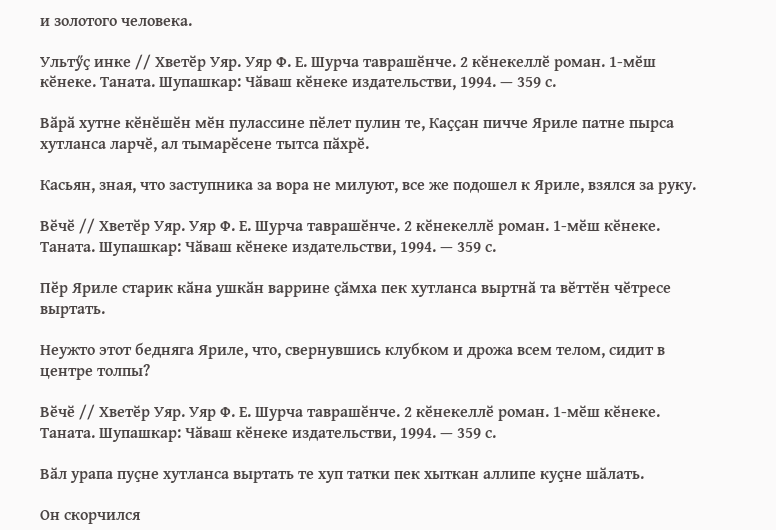и золотого человека.

Ультӳҫ инке // Хветӗр Уяр. Уяр Ф. Е. Шурча таврашӗнче. 2 кӗнекеллӗ роман. 1-мӗш кӗнеке. Таната. Шупашкар: Чӑваш кӗнеке издательстви, 1994. — 359 с.

Вӑрӑ хутне кӗнӗшӗн мӗн пулассине пӗлет пулин те, Каҫҫан пичче Яриле патне пырса хутланса ларчӗ, ал тымарӗсене тытса пӑхрӗ.

Касьян, зная, что заступника за вора не милуют, все же подошел к Яриле, взялся за руку.

Вӗчӗ // Хветӗр Уяр. Уяр Ф. Е. Шурча таврашӗнче. 2 кӗнекеллӗ роман. 1-мӗш кӗнеке. Таната. Шупашкар: Чӑваш кӗнеке издательстви, 1994. — 359 с.

Пӗр Яриле старик кӑна ушкӑн варрине ҫӑмха пек хутланса выртнӑ та вӗттӗн чӗтресе выртать.

Неужто этот бедняга Яриле, что, свернувшись клубком и дрожа всем телом, сидит в центре толпы?

Вӗчӗ // Хветӗр Уяр. Уяр Ф. Е. Шурча таврашӗнче. 2 кӗнекеллӗ роман. 1-мӗш кӗнеке. Таната. Шупашкар: Чӑваш кӗнеке издательстви, 1994. — 359 с.

Вӑл урапа пуҫне хутланса выртать те хуп татки пек хыткан аллипе куҫне шӑлать.

Он скорчился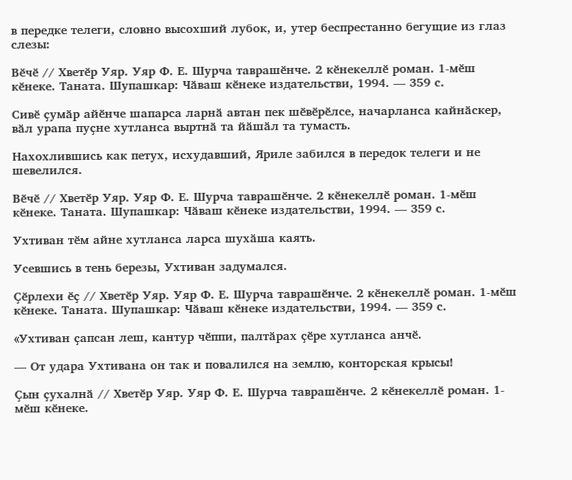в передке телеги, словно высохший лубок, и, утер беспрестанно бегущие из глаз слезы:

Вӗчӗ // Хветӗр Уяр. Уяр Ф. Е. Шурча таврашӗнче. 2 кӗнекеллӗ роман. 1-мӗш кӗнеке. Таната. Шупашкар: Чӑваш кӗнеке издательстви, 1994. — 359 с.

Сивӗ ҫумӑр айӗнче шапарса ларнӑ автан пек шӗвӗрӗлсе, начарланса кайнӑскер, вӑл урапа пуҫне хутланса выртнӑ та йӑшӑл та тумасть.

Нахохлившись как петух, исхудавший, Яриле забился в передок телеги и не шевелился.

Вӗчӗ // Хветӗр Уяр. Уяр Ф. Е. Шурча таврашӗнче. 2 кӗнекеллӗ роман. 1-мӗш кӗнеке. Таната. Шупашкар: Чӑваш кӗнеке издательстви, 1994. — 359 с.

Ухтиван тӗм айне хутланса ларса шухӑша каять.

Усевшись в тень березы, Ухтиван задумался.

Ҫӗрлехи ӗҫ // Хветӗр Уяр. Уяр Ф. Е. Шурча таврашӗнче. 2 кӗнекеллӗ роман. 1-мӗш кӗнеке. Таната. Шупашкар: Чӑваш кӗнеке издательстви, 1994. — 359 с.

«Ухтиван ҫапсан леш, кантур чӗппи, палтӑрах ҫӗре хутланса анчӗ.

— От удара Ухтивана он так и повалился на землю, конторская крысы!

Ҫын ҫухалнӑ // Хветӗр Уяр. Уяр Ф. Е. Шурча таврашӗнче. 2 кӗнекеллӗ роман. 1-мӗш кӗнеке.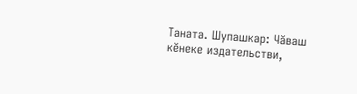Таната. Шупашкар: Чӑваш кӗнеке издательстви,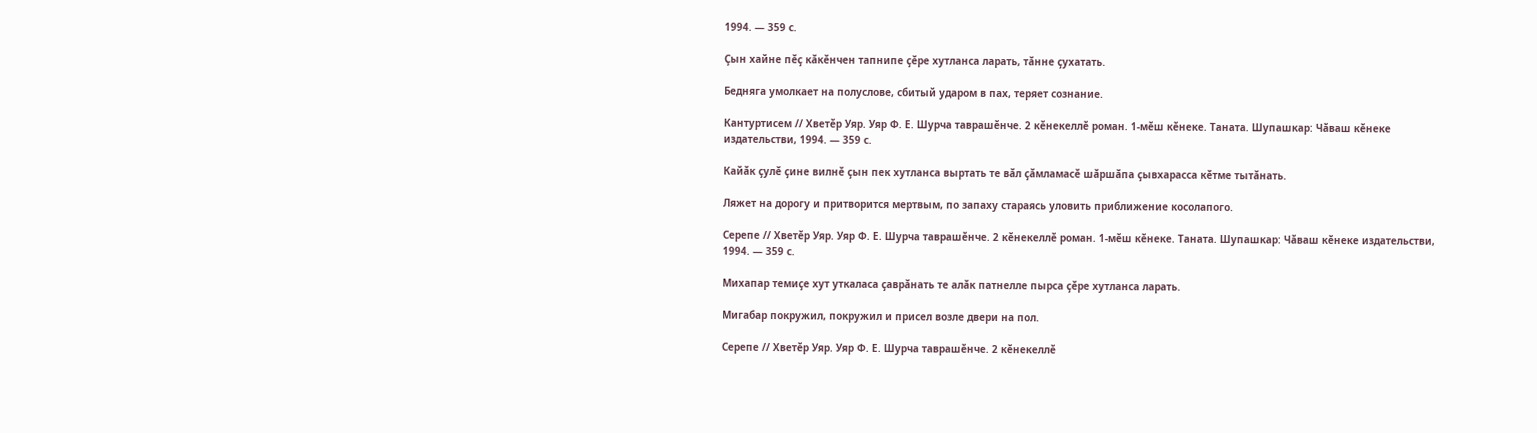1994. — 359 с.

Ҫын хайне пӗҫ кӑкӗнчен тапнипе ҫӗре хутланса ларать, тӑнне ҫухатать.

Бедняга умолкает на полуслове, сбитый ударом в пах, теряет сознание.

Кантуртисем // Хветӗр Уяр. Уяр Ф. Е. Шурча таврашӗнче. 2 кӗнекеллӗ роман. 1-мӗш кӗнеке. Таната. Шупашкар: Чӑваш кӗнеке издательстви, 1994. — 359 с.

Кайӑк ҫулӗ ҫине вилнӗ ҫын пек хутланса выртать те вӑл ҫӑмламасӗ шӑршӑпа ҫывхарасса кӗтме тытӑнать.

Ляжет на дорогу и притворится мертвым, по запаху стараясь уловить приближение косолапого.

Серепе // Хветӗр Уяр. Уяр Ф. Е. Шурча таврашӗнче. 2 кӗнекеллӗ роман. 1-мӗш кӗнеке. Таната. Шупашкар: Чӑваш кӗнеке издательстви, 1994. — 359 с.

Михапар темиҫе хут уткаласа ҫаврӑнать те алӑк патнелле пырса ҫӗре хутланса ларать.

Мигабар покружил, покружил и присел возле двери на пол.

Серепе // Хветӗр Уяр. Уяр Ф. Е. Шурча таврашӗнче. 2 кӗнекеллӗ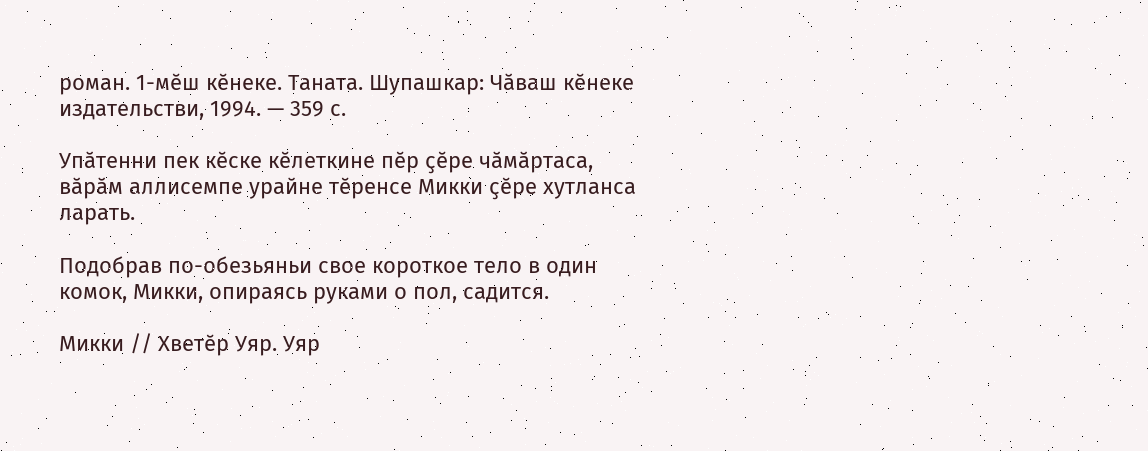роман. 1-мӗш кӗнеке. Таната. Шупашкар: Чӑваш кӗнеке издательстви, 1994. — 359 с.

Упӑтенни пек кӗске кӗлеткине пӗр ҫӗре чӑмӑртаса, вӑрӑм аллисемпе урайне тӗренсе Микки ҫӗре хутланса ларать.

Подобрав по-обезьяньи свое короткое тело в один комок, Микки, опираясь руками о пол, садится.

Микки // Хветӗр Уяр. Уяр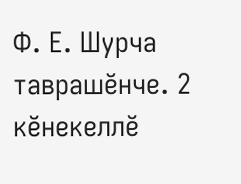Ф. Е. Шурча таврашӗнче. 2 кӗнекеллӗ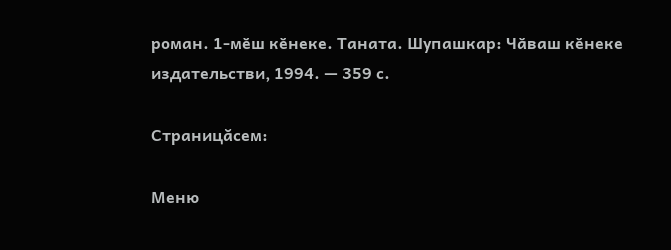роман. 1-мӗш кӗнеке. Таната. Шупашкар: Чӑваш кӗнеке издательстви, 1994. — 359 с.

Страницăсем:

Меню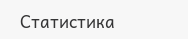Статистика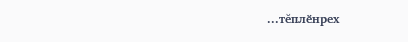...тĕплӗнрех